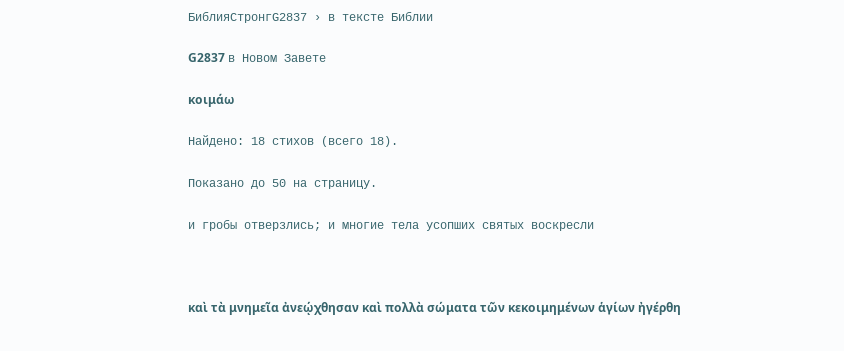БиблияСтронгG2837 › в тексте Библии

G2837 в Новом Завете

κοιμάω

Найдено: 18 стихов (всего 18).

Показано до 50 на страницу.

и гробы отверзлись; и многие тела усопших святых воскресли



καὶ τὰ μνημεῖα ἀνεῴχθησαν καὶ πολλὰ σώματα τῶν κεκοιμημένων ἁγίων ἠγέρθη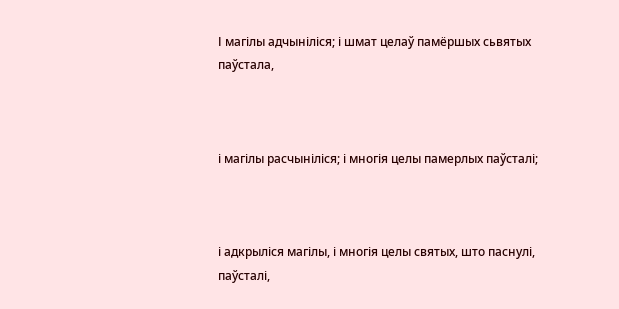І магілы адчыніліся; і шмат целаў памёршых сьвятых паўстала,



і магілы расчыніліся; і многія целы памерлых паўсталі;



і адкрыліся магілы, і многія целы святых, што паснулі, паўсталі,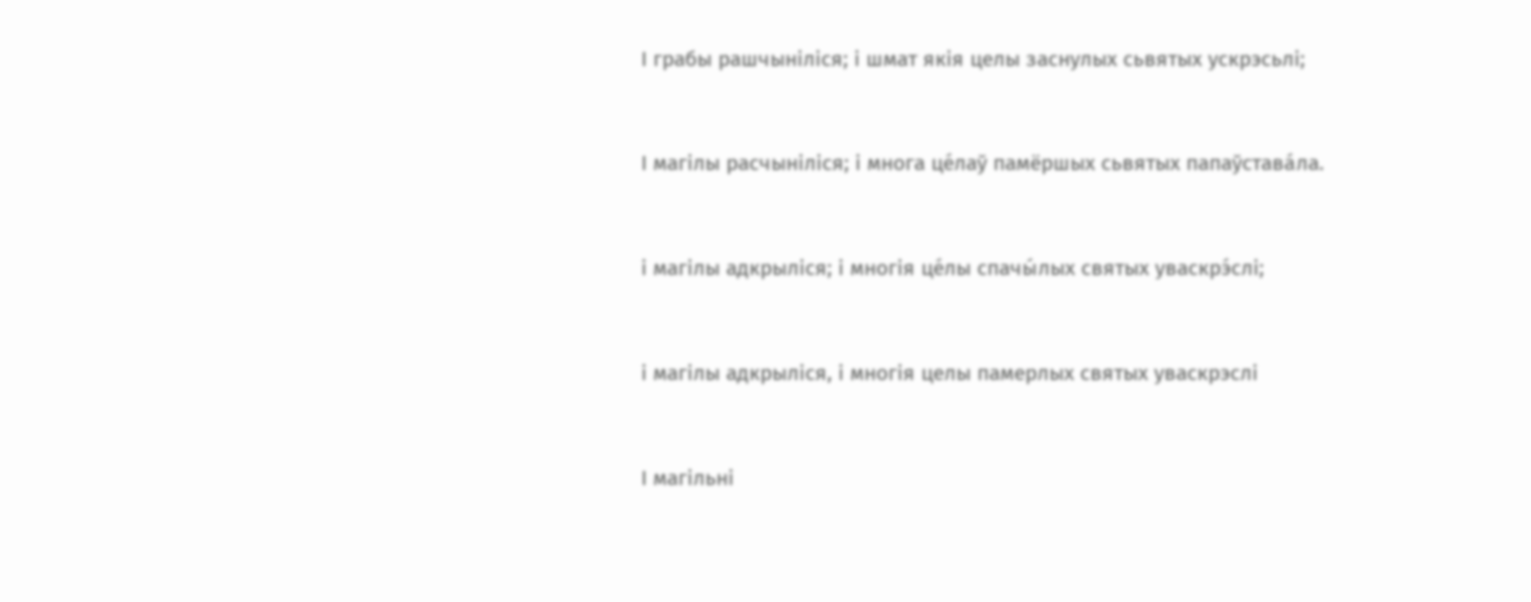І грабы рашчыніліся; і шмат якія целы заснулых сьвятых ускрэсьлі;



І магілы расчыніліся; і многа це́лаў памёршых сьвятых папаўстава́ла.



і магілы адкрыліся; і многія це́лы спачы́лых святых уваскрэ́слі;



і магілы адкрыліся, і многія целы памерлых святых уваскрэслі



І магільні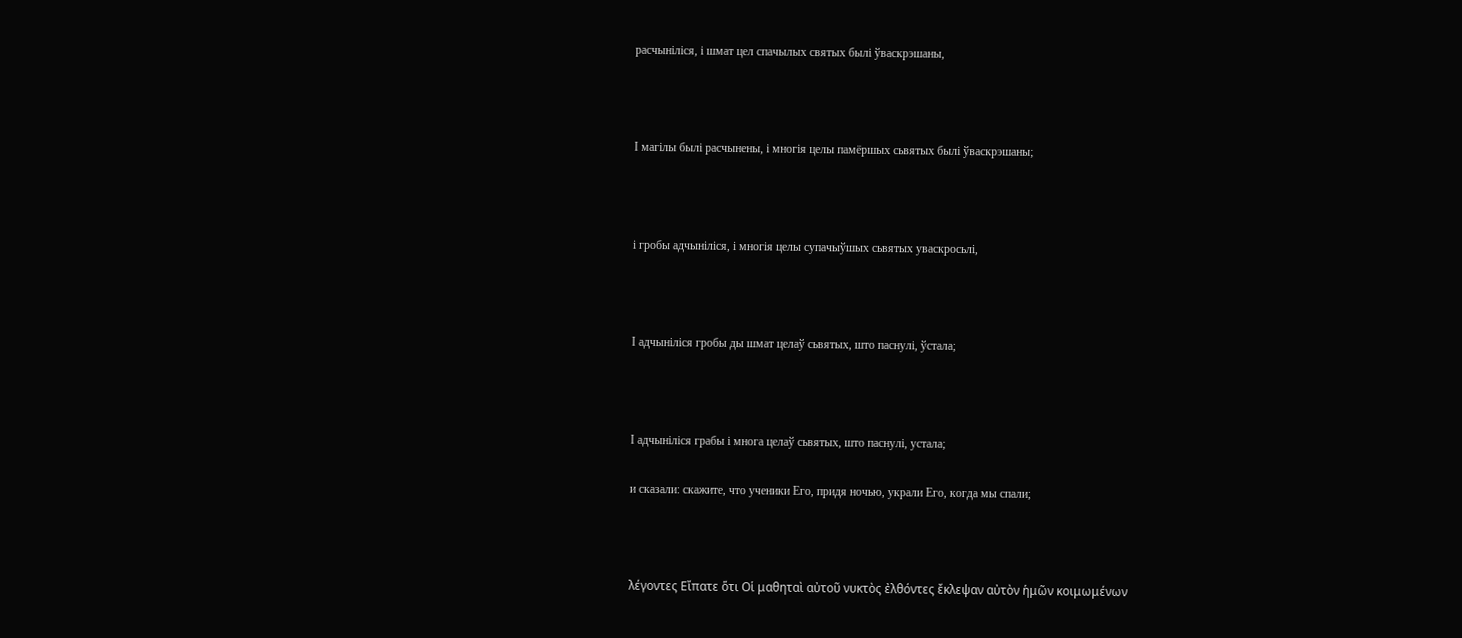расчыніліся, і шмат цел спачылых святых былі ўваскрэшаны,



І магілы былі расчынены, і многія целы памёршых сьвятых былі ўваскрэшаны;



і гробы адчыніліся, і многія целы супачыўшых сьвятых уваскросьлі,



І адчыніліся гробы ды шмат целаў сьвятых, што паснулі, ўстала;



І адчыніліся грабы і многа целаў сьвятых, што паснулі, устала;

и сказали: скажите, что ученики Его, придя ночью, украли Его, когда мы спали;



λέγοντες Εἴπατε ὅτι Οἱ μαθηταὶ αὐτοῦ νυκτὸς ἐλθόντες ἔκλεψαν αὐτὸν ἡμῶν κοιμωμένων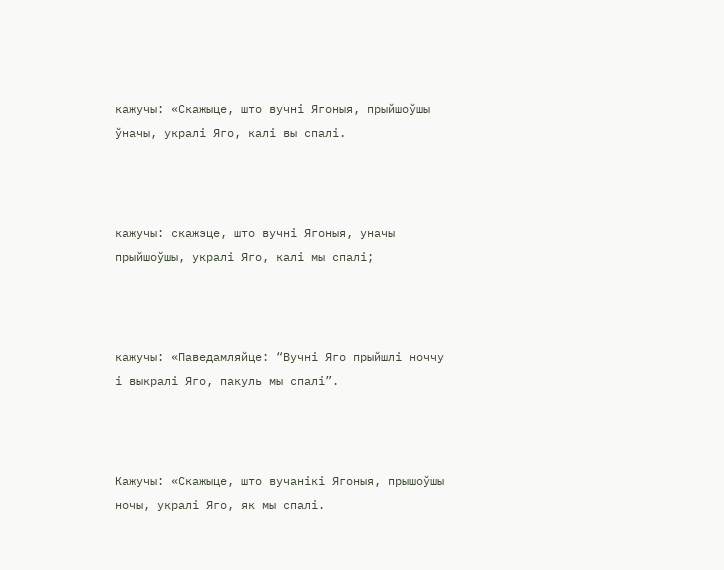кажучы: «Скажыце, што вучні Ягоныя, прыйшоўшы ўначы, укралі Яго, калі вы спалі.



кажучы: скажэце, што вучні Ягоныя, уначы прыйшоўшы, укралі Яго, калі мы спалі;



кажучы: «Паведамляйце: “Вучні Яго прыйшлі ноччу і выкралі Яго, пакуль мы спалі”.



Кажучы: «Скажыце, што вучанікі Ягоныя, прышоўшы ночы, укралі Яго, як мы спалі.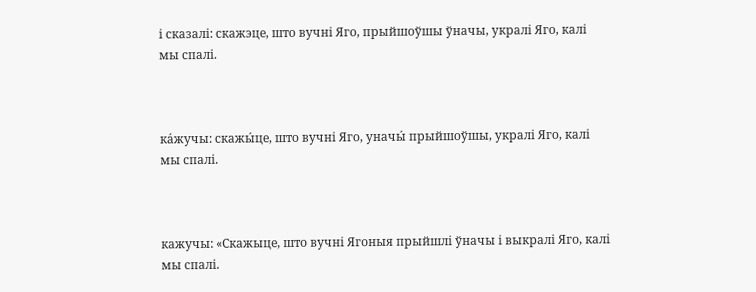і сказалі: скажэце, што вучні Яго, прыйшоўшы ўначы, укралі Яго, калі мы спалі.



ка́жучы: скажы́це, што вучні Яго, уначы́ прыйшоўшы, укралі Яго, калі мы спалі.



кажучы: «Скажыце, што вучні Ягоныя прыйшлі ўначы і выкралі Яго, калі мы спалі.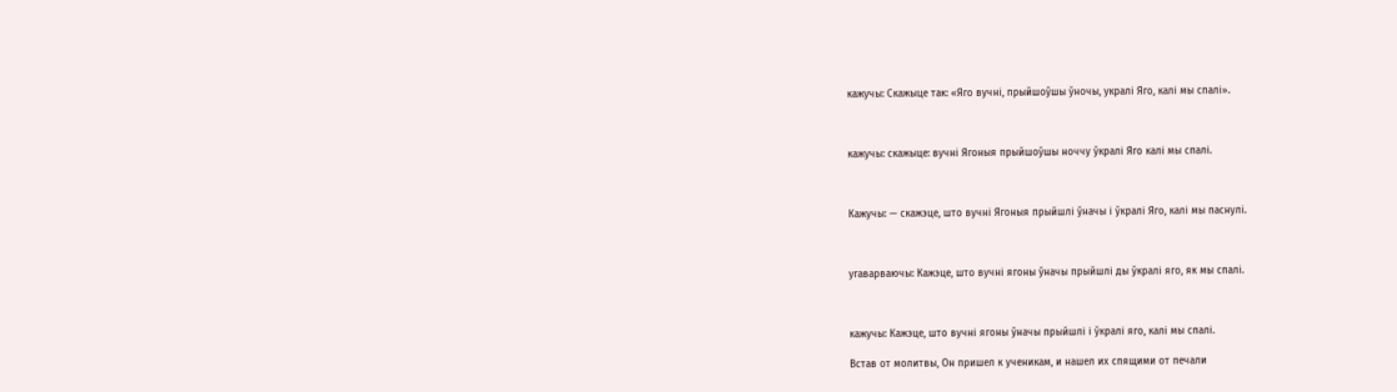кажучы: Скажыце так: «Яго вучні, прыйшоўшы ўночы, укралі Яго, калі мы спалі».



кажучы: скажыце: вучні Ягоныя прыйшоўшы ноччу ўкралі Яго калі мы спалі.



Кажучы: — скажэце, што вучні Ягоныя прыйшлі ўначы і ўкралі Яго, калі мы паснулі.



угаварваючы: Кажэце, што вучні ягоны ўначы прыйшлі ды ўкралі яго, як мы спалі.



кажучы: Кажэце, што вучні ягоны ўначы прыйшлі і ўкралі яго, калі мы спалі.

Встав от молитвы, Он пришел к ученикам, и нашел их спящими от печали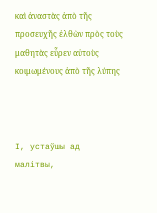καὶ ἀναστὰς ἀπὸ τῆς προσευχῆς ἐλθὼν πρὸς τοὺς μαθητὰς εὗρεν αὐτοὺς κοιμωμένους ἀπὸ τῆς λύπης



І, устаўшы ад малітвы,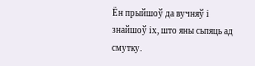Ён прыйшоў да вучняў і знайшоў іх, што яны сьпяць ад смутку.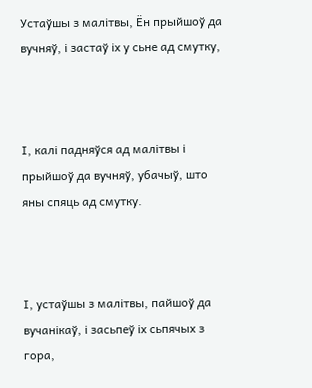Устаўшы з малітвы, Ён прыйшоў да вучняў, і застаў іх у сьне ад смутку,



І, калі падняўся ад малітвы і прыйшоў да вучняў, убачыў, што яны спяць ад смутку.



І, устаўшы з малітвы, пайшоў да вучанікаў, і засьпеў іх сьпячых з гора,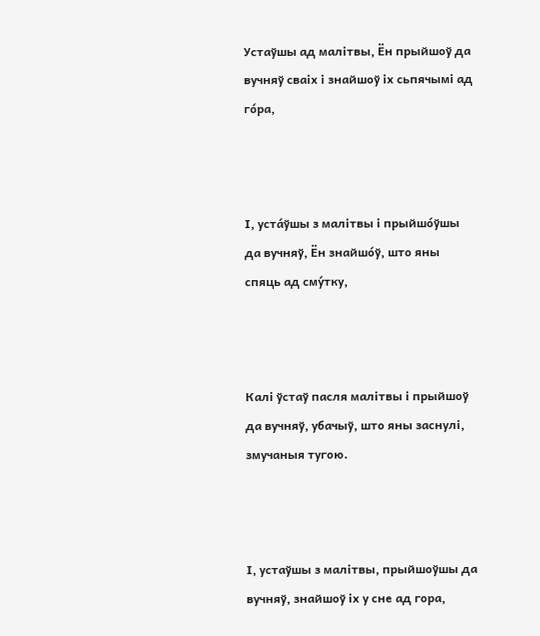Устаўшы ад малітвы, Ён прыйшоў да вучняў сваіх і знайшоў іх сьпячымі ад го́ра,



І, уста́ўшы з малітвы і прыйшо́ўшы да вучняў, Ён знайшо́ў, што яны спяць ад сму́тку,



Калі ўстаў пасля малітвы і прыйшоў да вучняў, убачыў, што яны заснулі, змучаныя тугою.



І, устаўшы з малітвы, прыйшоўшы да вучняў, знайшоў іх у сне ад гора,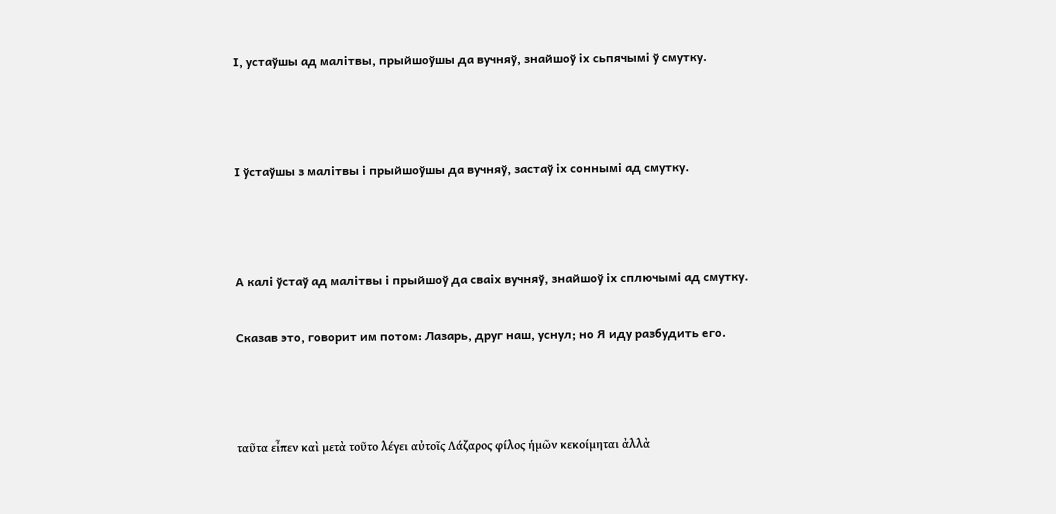І, устаўшы ад малітвы, прыйшоўшы да вучняў, знайшоў іх сьпячымі ў смутку.



І ўстаўшы з малітвы і прыйшоўшы да вучняў, застаў іх соннымі ад смутку.



А калі ўстаў ад малітвы і прыйшоў да сваіх вучняў, знайшоў іх сплючымі ад смутку.

Сказав это, говорит им потом: Лазарь, друг наш, уснул; но Я иду разбудить его.



ταῦτα εἶπεν καὶ μετὰ τοῦτο λέγει αὐτοῖς Λάζαρος φίλος ἡμῶν κεκοίμηται ἀλλὰ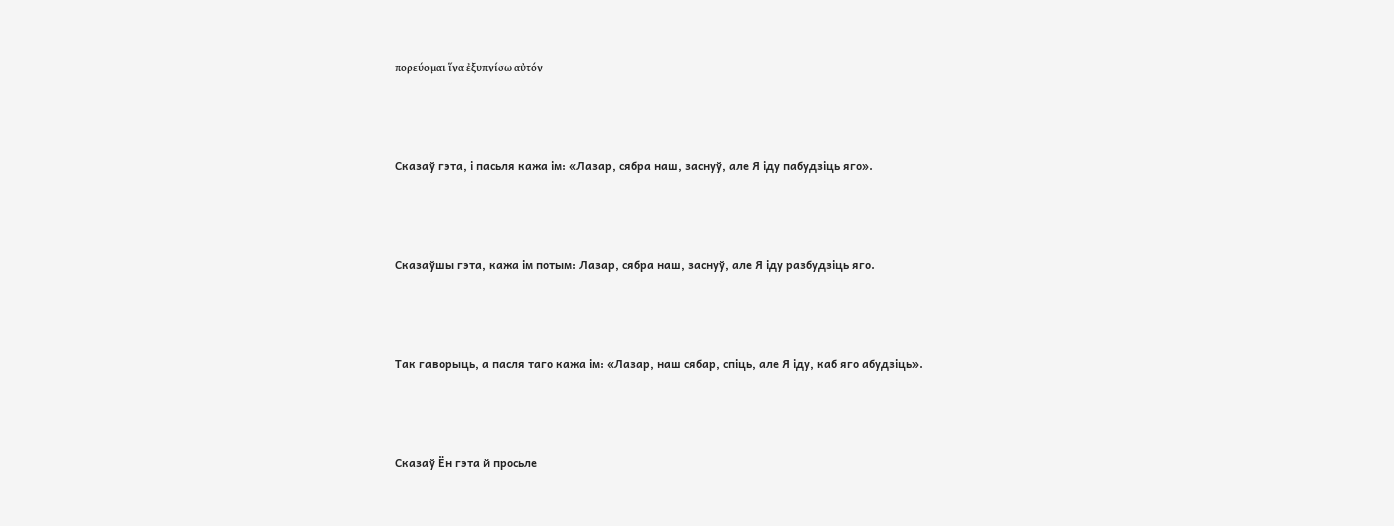πορεύομαι ἵνα ἐξυπνίσω αὐτόν



Сказаў гэта, і пасьля кажа ім: «Лазар, сябра наш, заснуў, але Я іду пабудзіць яго».



Сказаўшы гэта, кажа ім потым: Лазар, сябра наш, заснуў, але Я іду разбудзіць яго.



Так гаворыць, а пасля таго кажа ім: «Лазар, наш сябар, спіць, але Я іду, каб яго абудзіць».



Сказаў Ён гэта й просьле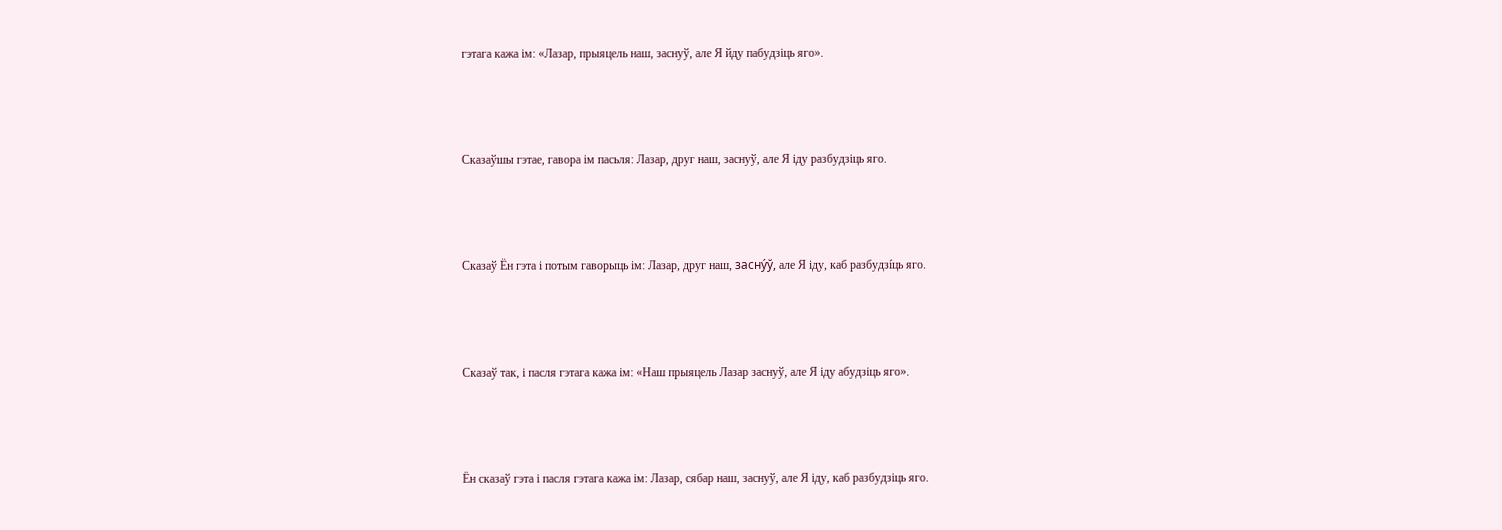гэтага кажа ім: «Лазар, прыяцель наш, заснуў, але Я йду пабудзіць яго».



Сказаўшы гэтае, гавора ім пасьля: Лазар, друг наш, заснуў, але Я іду разбудзіць яго.



Сказаў Ён гэта і потым гаворыць ім: Лазар, друг наш, засну́ў, але Я іду, каб разбудзíць яго.



Сказаў так, і пасля гэтага кажа ім: «Наш прыяцель Лазар заснуў, але Я іду абудзіць яго».



Ён сказаў гэта і пасля гэтага кажа ім: Лазар, сябар наш, заснуў, але Я іду, каб разбудзіць яго.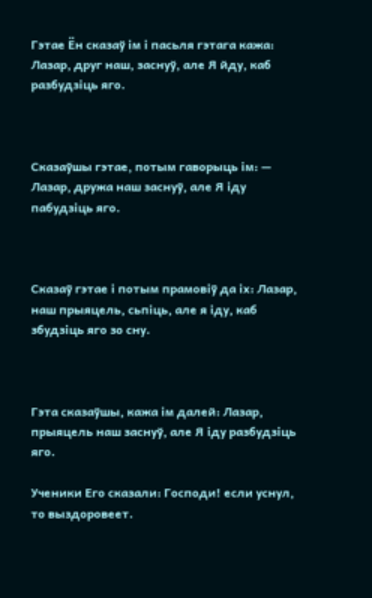Гэтае Ён сказаў ім і пасьля гэтага кажа: Лазар, друг наш, заснуў, але Я йду, каб разбудзіць яго.



Сказаўшы гэтае, потым гаворыць ім: — Лазар, дружа наш заснуў, але Я іду пабудзіць яго.



Сказаў гэтае і потым прамовіў да іх: Лазар, наш прыяцель, сьпіць, але я іду, каб збудзіць яго зо сну.



Гэта сказаўшы, кажа ім далей: Лазар, прыяцель наш заснуў, але Я іду разбудзіць яго.

Ученики Его сказали: Господи! если уснул, то выздоровеет.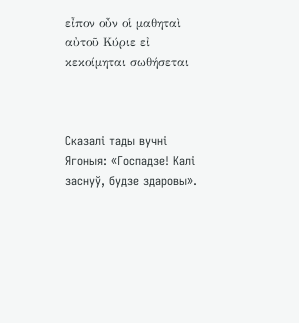εἶπον οὖν οἱ μαθηταὶ αὐτοῦ Κύριε εἰ κεκοίμηται σωθήσεται



Сказалі тады вучні Ягоныя: «Госпадзе! Калі заснуў, будзе здаровы».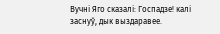Вучні Яго сказалі: Госпадзе! калі заснуў, дык выздаравее.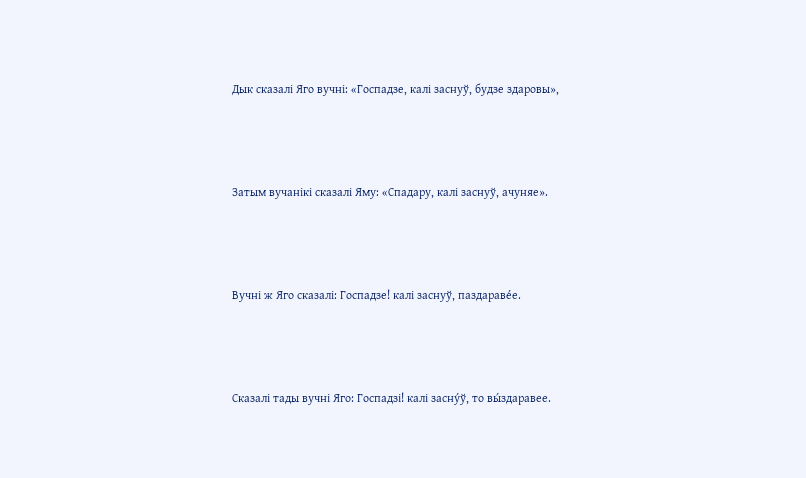Дык сказалі Яго вучні: «Госпадзе, калі заснуў, будзе здаровы»,



Затым вучанікі сказалі Яму: «Спадару, калі заснуў, ачуняе».



Вучні ж Яго сказалі: Госпадзе! калі заснуў, паздараве́е.



Сказалі тады вучні Яго: Госпадзі! калі засну́ў, то вы́здаравее.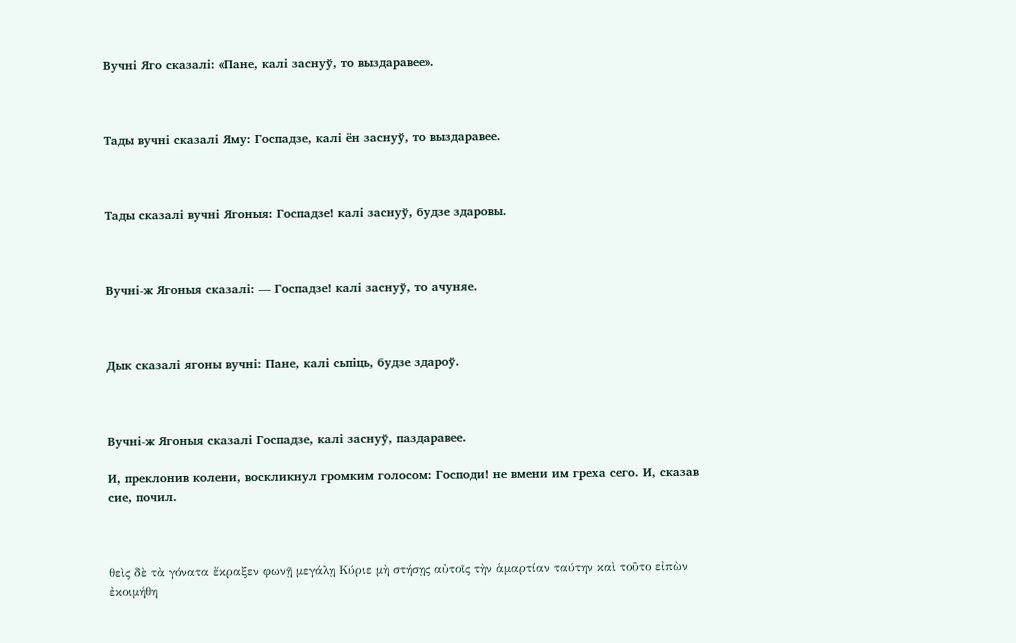Вучні Яго сказалі: «Пане, калі заснуў, то выздаравее».



Тады вучні сказалі Яму: Госпадзе, калі ён заснуў, то выздаравее.



Тады сказалі вучні Ягоныя: Госпадзе! калі заснуў, будзе здаровы.



Вучні-ж Ягоныя сказалі: — Госпадзе! калі заснуў, то ачуняе.



Дык сказалі ягоны вучні: Пане, калі сьпіць, будзе здароў.



Вучні-ж Ягоныя сказалі Госпадзе, калі заснуў, паздаравее.

И, преклонив колени, воскликнул громким голосом: Господи! не вмени им греха сего. И, сказав сие, почил.



θεὶς δὲ τὰ γόνατα ἔκραξεν φωνῇ μεγάλῃ Κύριε μὴ στήσῃς αὐτοῖς τὴν ἁμαρτίαν ταύτην καὶ τοῦτο εἰπὼν ἐκοιμήθη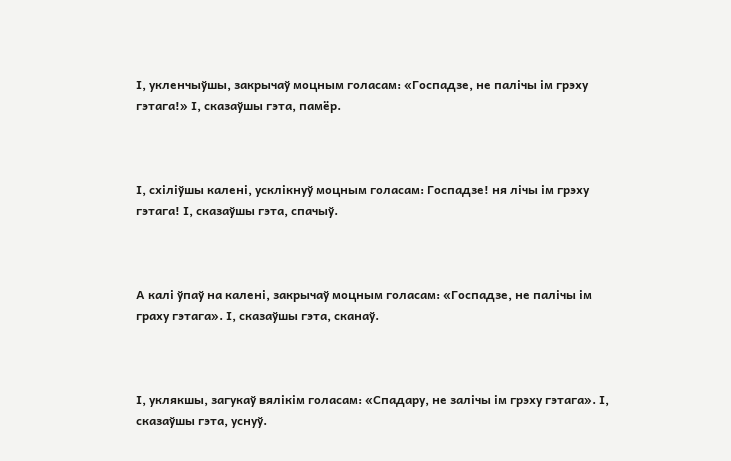І, укленчыўшы, закрычаў моцным голасам: «Госпадзе, не палічы ім грэху гэтага!» І, сказаўшы гэта, памёр.



І, схіліўшы калені, усклікнуў моцным голасам: Госпадзе! ня лічы ім грэху гэтага! І, сказаўшы гэта, спачыў.



А калі ўпаў на калені, закрычаў моцным голасам: «Госпадзе, не палічы ім граху гэтага». І, сказаўшы гэта, сканаў.



І, уклякшы, загукаў вялікім голасам: «Спадару, не залічы ім грэху гэтага». І, сказаўшы гэта, уснуў.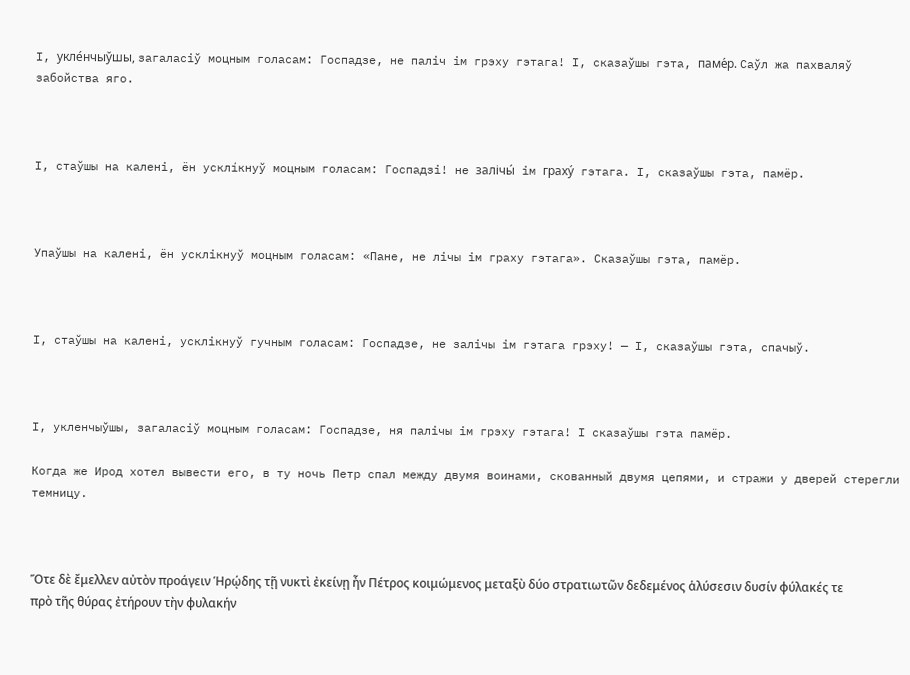І, укле́нчыўшы, загаласіў моцным голасам: Госпадзе, не паліч ім грэху гэтага! І, сказаўшы гэта, паме́р. Саўл жа пахваляў забойства яго.



І, стаўшы на калені, ён усклíкнуў моцным голасам: Госпадзі! не залічы́ ім граху́ гэтага. І, сказаўшы гэта, памёр.



Упаўшы на калені, ён усклікнуў моцным голасам: «Пане, не лічы ім граху гэтага». Сказаўшы гэта, памёр.



І, стаўшы на калені, усклікнуў гучным голасам: Госпадзе, не залічы ім гэтага грэху! — І, сказаўшы гэта, спачыў.



І, укленчыўшы, загаласіў моцным голасам: Госпадзе, ня палічы ім грэху гэтага! І сказаўшы гэта памёр.

Когда же Ирод хотел вывести его, в ту ночь Петр спал между двумя воинами, скованный двумя цепями, и стражи у дверей стерегли темницу.



Ὅτε δὲ ἔμελλεν αὐτὸν προάγειν Ἡρῴδης τῇ νυκτὶ ἐκείνῃ ἦν Πέτρος κοιμώμενος μεταξὺ δύο στρατιωτῶν δεδεμένος ἁλύσεσιν δυσίν φύλακές τε πρὸ τῆς θύρας ἐτήρουν τὴν φυλακήν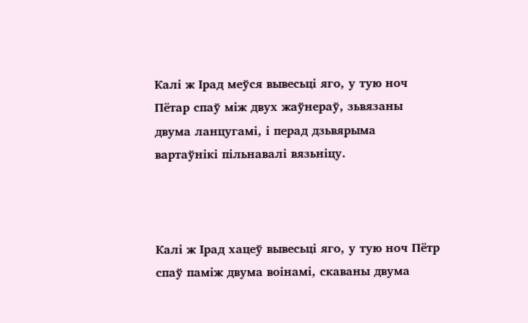Калі ж Ірад меўся вывесьці яго, у тую ноч Пётар спаў між двух жаўнераў, зьвязаны двума ланцугамі, і перад дзьвярыма вартаўнікі пільнавалі вязьніцу.



Калі ж Ірад хацеў вывесьці яго, у тую ноч Пётр спаў паміж двума воінамі, скаваны двума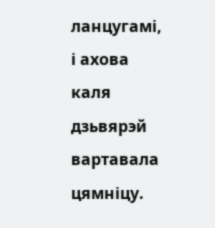ланцугамі, і ахова каля дзьвярэй вартавала цямніцу.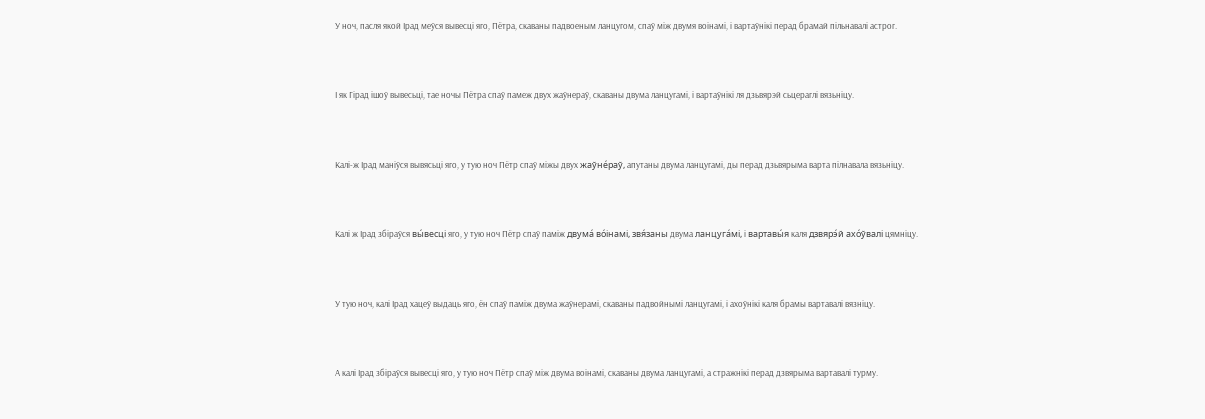У ноч, пасля якой Ірад меўся вывесці яго, Пётра, скаваны падвоеным ланцугом, спаў між двумя воінамі, і вартаўнікі перад брамай пільнавалі астрог.



І як Гірад ішоў вывесьці, тае ночы Пётра спаў памеж двух жаўнераў, скаваны двума ланцугамі, і вартаўнікі ля дзьвярэй сьцераглі вязьніцу.



Калі-ж Ірад маніўся вывясьці яго, у тую ноч Пётр спаў міжы двух жаўне́раў, апутаны двума ланцугамі, ды перад дзьвярыма варта пілнавала вязьніцу.



Калі ж Ірад збіраўся вы́весці яго, у тую ноч Пётр спаў паміж двума́ во́інамі, звя́заны двума ланцуга́мі, і вартавы́я каля дзвярэ́й ахо́ўвалі цямніцу.



У тую ноч, калі Ірад хацеў выдаць яго, ён спаў паміж двума жаўнерамі, скаваны падвойнымі ланцугамі, і ахоўнікі каля брамы вартавалі вязніцу.



А калі Ірад збіраўся вывесці яго, у тую ноч Пётр спаў між двума воінамі, скаваны двума ланцугамі, а стражнікі перад дзвярыма вартавалі турму.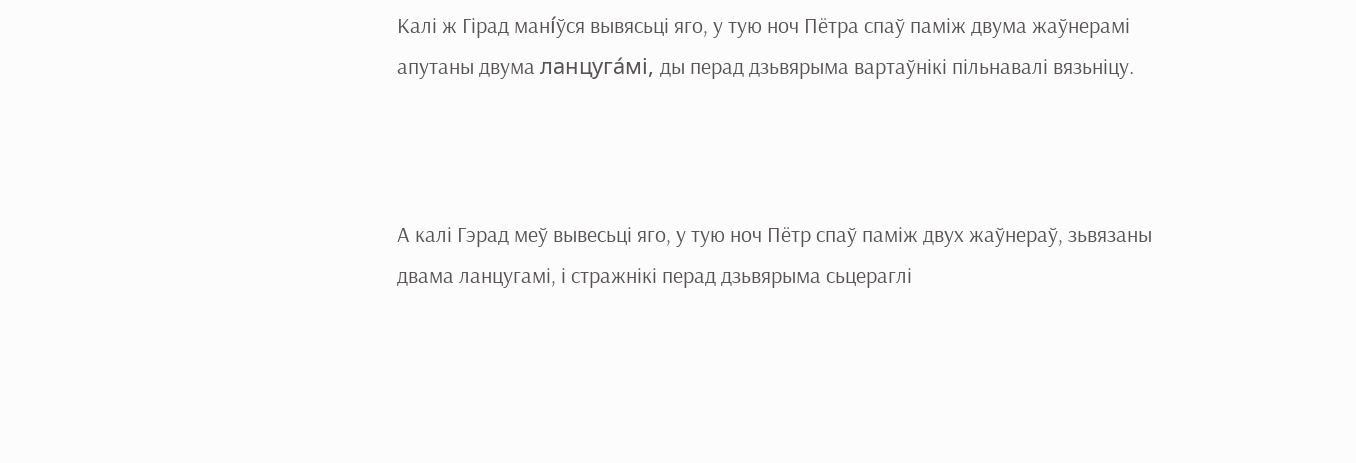Калі ж Гірад манíўся вывясьці яго, у тую ноч Пётра спаў паміж двума жаўнерамі апутаны двума ланцуга́мі, ды перад дзьвярыма вартаўнікі пільнавалі вязьніцу.



А калі Гэрад меў вывесьці яго, у тую ноч Пётр спаў паміж двух жаўнераў, зьвязаны двама ланцугамі, і стражнікі перад дзьвярыма сьцераглі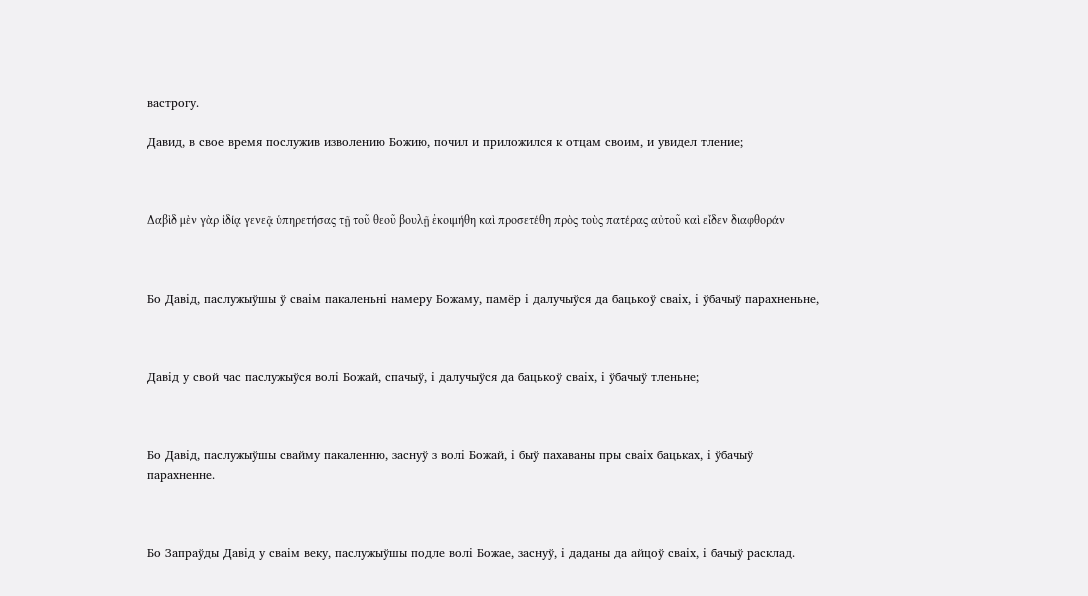вастрогу.

Давид, в свое время послужив изволению Божию, почил и приложился к отцам своим, и увидел тление;



Δαβὶδ μὲν γὰρ ἰδίᾳ γενεᾷ ὑπηρετήσας τῇ τοῦ θεοῦ βουλῇ ἐκοιμήθη καὶ προσετέθη πρὸς τοὺς πατέρας αὐτοῦ καὶ εἶδεν διαφθοράν



Бо Давід, паслужыўшы ў сваім пакаленьні намеру Божаму, памёр і далучыўся да бацькоў сваіх, і ўбачыў парахненьне,



Давід у свой час паслужыўся волі Божай, спачыў, і далучыўся да бацькоў сваіх, і ўбачыў тленьне;



Бо Давід, паслужыўшы свайму пакаленню, заснуў з волі Божай, і быў пахаваны пры сваіх бацьках, і ўбачыў парахненне.



Бо Запраўды Давід у сваім веку, паслужыўшы подле волі Божае, заснуў, і даданы да айцоў сваіх, і бачыў расклад.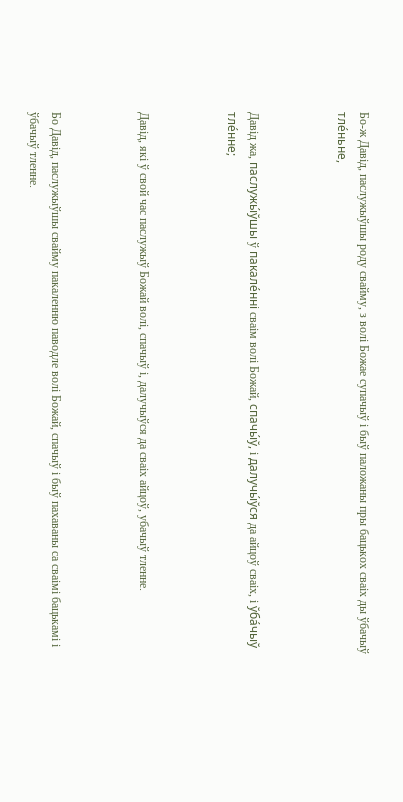Бо-ж Давід, паслужыўшы роду свайму, з волі Божае супачыў і быў паложаны пры бацькох сваіх ды ўбачыў тле́ньне,



Давід жа, паслужы́ўшы ў пакале́нні сваім волі Божай, спачы́ў, і далучы́ўся да айцоў сваіх, і ўба́чыў тле́нне;



Давід, які ў свой час паслужыў Божай волі, спачыў і, далучыўся да сваіх айцоў, убачыў тленне.



Бо Давід, паслужыўшы свайму пакаленню паводле волі Божай, спачыў і быў пахаваны са сваімі бацькамі і ўбачыў тленне.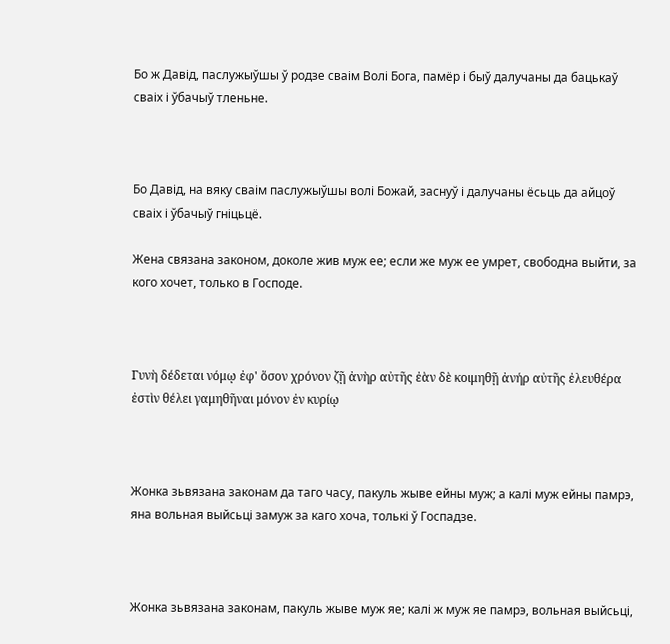Бо ж Давід, паслужыўшы ў родзе сваім Волі Бога, памёр і быў далучаны да бацькаў сваіх і ўбачыў тленьне.



Бо Давід, на вяку сваім паслужыўшы волі Божай, заснуў і далучаны ёсьць да айцоў сваіх і ўбачыў гніцьцё.

Жена связана законом, доколе жив муж ее; если же муж ее умрет, свободна выйти, за кого хочет, только в Господе.



Γυνὴ δέδεται νόμῳ ἐφ' ὅσον χρόνον ζῇ ἀνὴρ αὐτῆς ἐὰν δὲ κοιμηθῇ ἀνήρ αὐτῆς ἐλευθέρα ἐστὶν θέλει γαμηθῆναι μόνον ἐν κυρίῳ



Жонка зьвязана законам да таго часу, пакуль жыве ейны муж; а калі муж ейны памрэ, яна вольная выйсьці замуж за каго хоча, толькі ў Госпадзе.



Жонка зьвязана законам, пакуль жыве муж яе; калі ж муж яе памрэ, вольная выйсьці,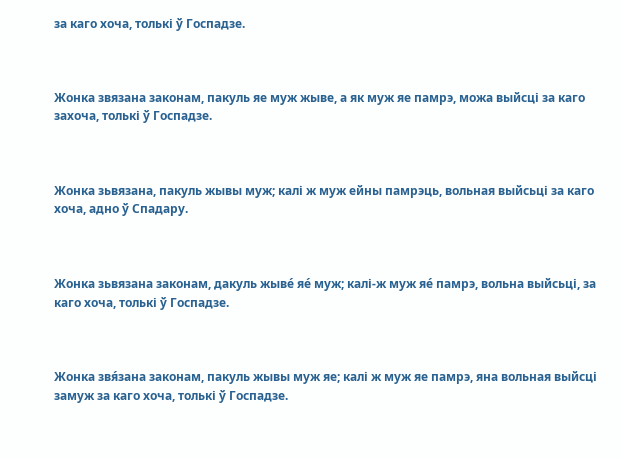за каго хоча, толькі ў Госпадзе.



Жонка звязана законам, пакуль яе муж жыве, а як муж яе памрэ, можа выйсці за каго захоча, толькі ў Госпадзе.



Жонка зьвязана, пакуль жывы муж; калі ж муж ейны памрэць, вольная выйсьці за каго хоча, адно ў Спадару.



Жонка зьвязана законам, дакуль жыве́ яе́ муж; калі-ж муж яе́ памрэ, вольна выйсьці, за каго хоча, толькі ў Госпадзе.



Жонка звя́зана законам, пакуль жывы муж яе; калі ж муж яе памрэ, яна вольная выйсці замуж за каго хоча, толькі ў Госпадзе.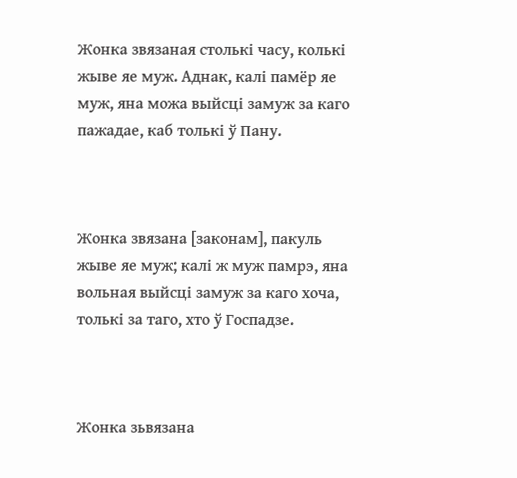Жонка звязаная столькі часу, колькі жыве яе муж. Аднак, калі памёр яе муж, яна можа выйсці замуж за каго пажадае, каб толькі ў Пану.



Жонка звязана [законам], пакуль жыве яе муж; калі ж муж памрэ, яна вольная выйсці замуж за каго хоча, толькі за таго, хто ў Госпадзе.



Жонка зьвязана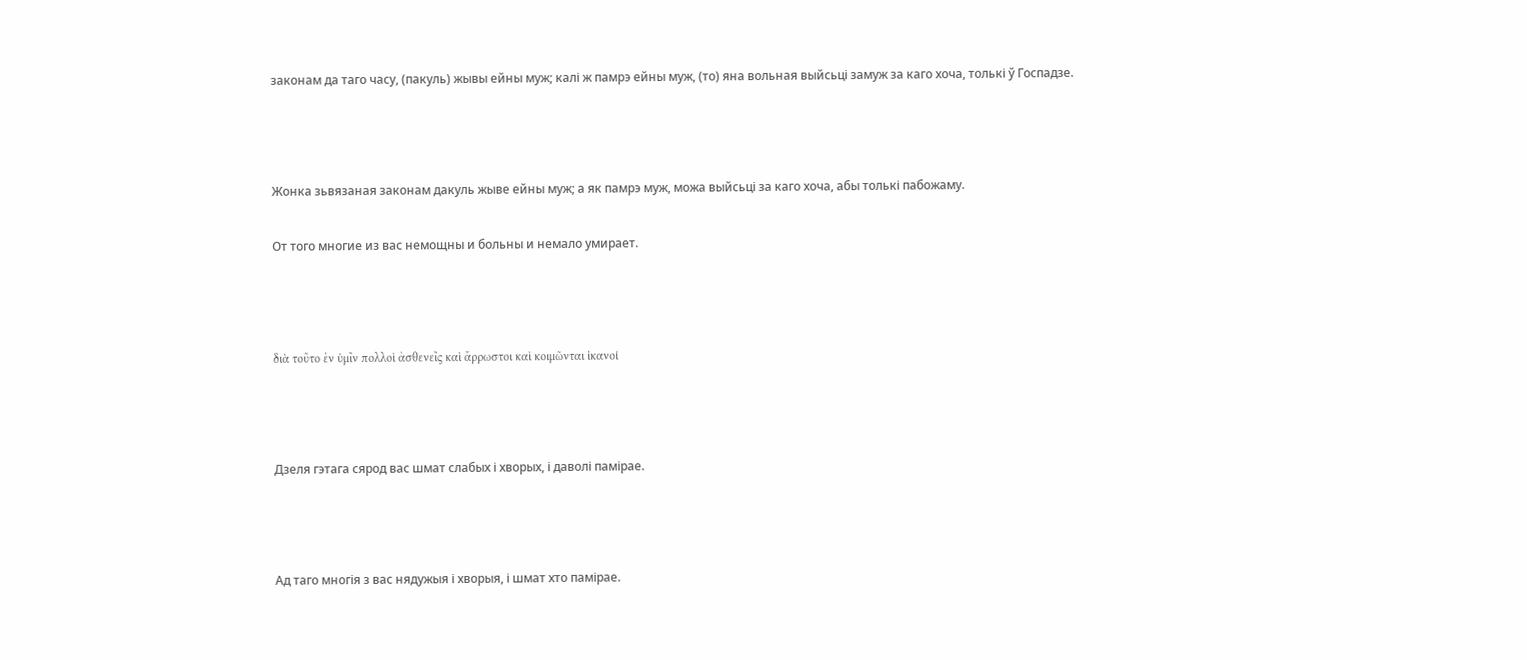законам да таго часу, (пакуль) жывы ейны муж; калі ж памрэ ейны муж, (то) яна вольная выйсьці замуж за каго хоча, толькі ў Госпадзе.



Жонка зьвязаная законам дакуль жыве ейны муж; а як памрэ муж, можа выйсьці за каго хоча, абы толькі пабожаму.

От того многие из вас немощны и больны и немало умирает.



διὰ τοῦτο ἐν ὑμῖν πολλοὶ ἀσθενεῖς καὶ ἄρρωστοι καὶ κοιμῶνται ἱκανοί



Дзеля гэтага сярод вас шмат слабых і хворых, і даволі памірае.



Ад таго многія з вас нядужыя і хворыя, і шмат хто памірае.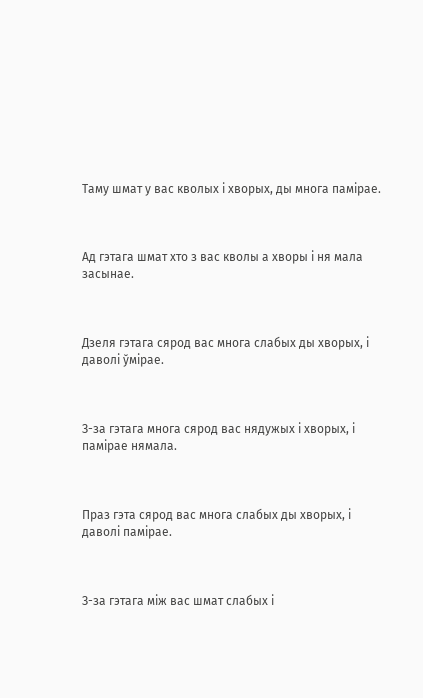Таму шмат у вас кволых і хворых, ды многа памірае.



Ад гэтага шмат хто з вас кволы а хворы і ня мала засынае.



Дзеля гэтага сярод вас многа слабых ды хворых, і даволі ўмірае.



З-за гэтага многа сярод вас нядужых і хворых, і памірае нямала.



Праз гэта сярод вас многа слабых ды хворых, і даволі памірае.



З-за гэтага між вас шмат слабых і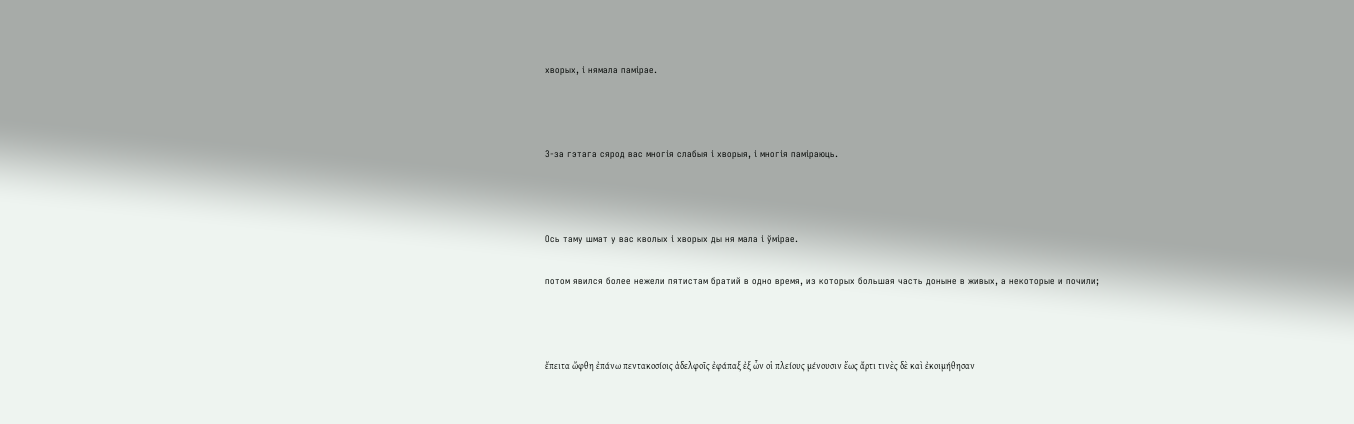хворых, і нямала памірае.



З-за гэтага сярод вас многія слабыя і хворыя, і многія паміраюць.



Ось таму шмат у вас кволых і хворых ды ня мала і ўмірае.

потом явился более нежели пятистам братий в одно время, из которых большая часть доныне в живых, а некоторые и почили;



ἔπειτα ὤφθη ἐπάνω πεντακοσίοις ἀδελφοῖς ἐφάπαξ ἐξ ὧν οἱ πλείους μένουσιν ἕως ἄρτι τινὲς δὲ καὶ ἐκοιμήθησαν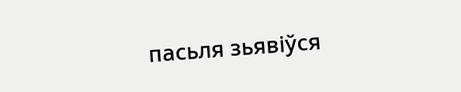пасьля зьявіўся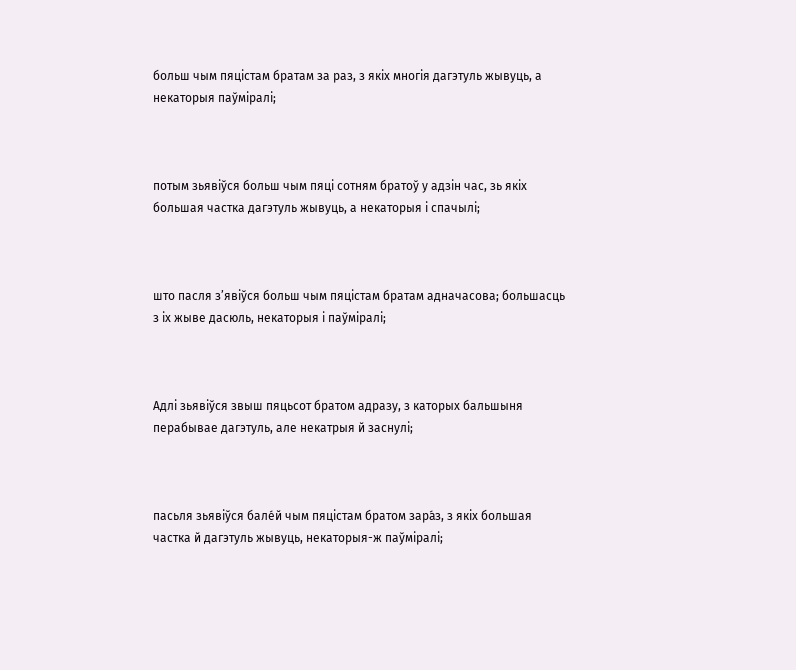больш чым пяцістам братам за раз, з якіх многія дагэтуль жывуць, а некаторыя паўміралі;



потым зьявіўся больш чым пяці сотням братоў у адзін час, зь якіх большая частка дагэтуль жывуць, а некаторыя і спачылі;



што пасля з’явіўся больш чым пяцістам братам адначасова; большасць з іх жыве дасюль, некаторыя і паўміралі;



Адлі зьявіўся звыш пяцьсот братом адразу, з каторых бальшыня перабывае дагэтуль, але некатрыя й заснулі;



пасьля зьявіўся бале́й чым пяцістам братом зара́з, з якіх большая частка й дагэтуль жывуць, некаторыя-ж паўміралі;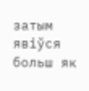затым явіўся больш як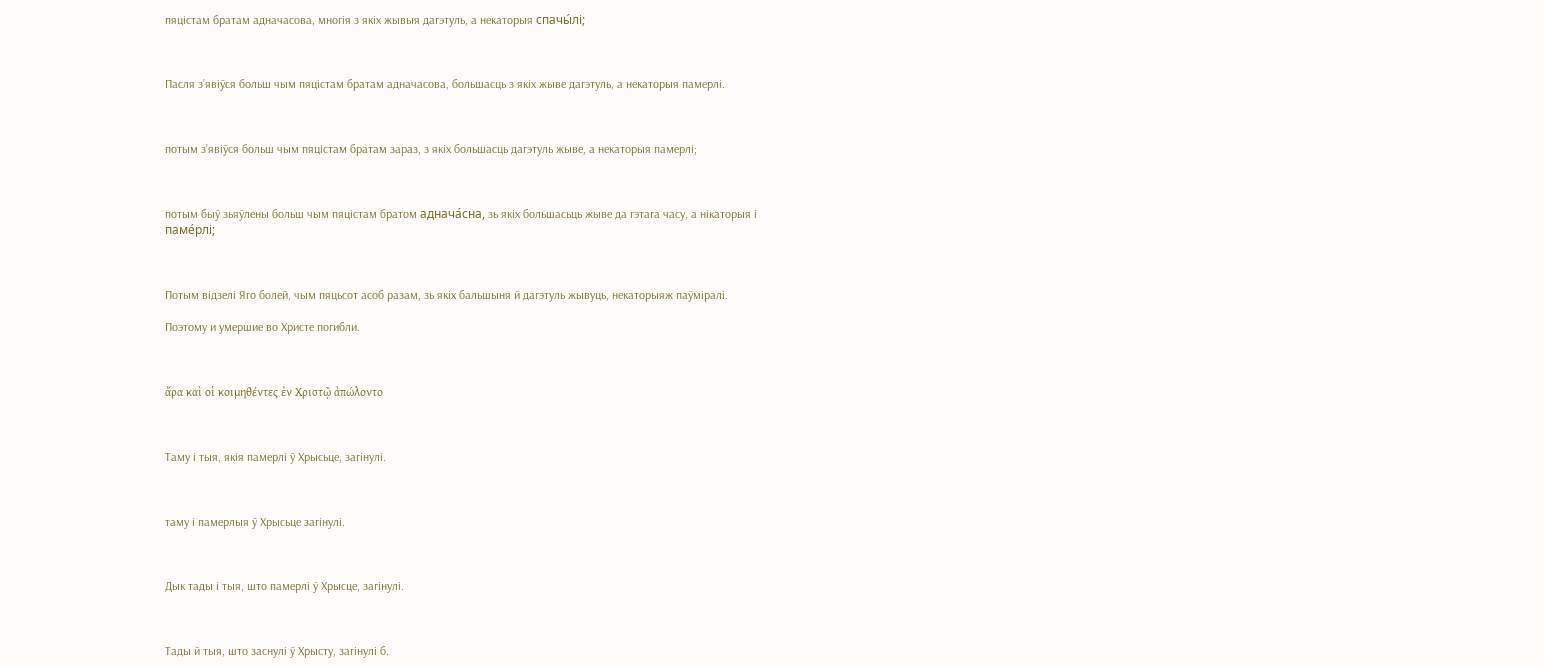пяцістам братам адначасова, многія з якіх жывыя дагэтуль, а некаторыя спачы́лі;



Пасля з’явіўся больш чым пяцістам братам адначасова, большасць з якіх жыве дагэтуль, а некаторыя памерлі.



потым з’явіўся больш чым пяцістам братам зараз, з якіх большасць дагэтуль жыве, а некаторыя памерлі;



потым быў зьяўлены больш чым пяцістам братом аднача́сна, зь якіх большасьць жыве да гэтага часу, а нікаторыя і паме́рлі;



Потым відзелі Яго болей, чым пяцьсот асоб разам, зь якіх бальшыня й дагэтуль жывуць, некаторыяж паўміралі.

Поэтому и умершие во Христе погибли.



ἄρα καὶ οἱ κοιμηθέντες ἐν Χριστῷ ἀπώλοντο



Таму і тыя, якія памерлі ў Хрысьце, загінулі.



таму і памерлыя ў Хрысьце загінулі.



Дык тады і тыя, што памерлі ў Хрысце, загінулі.



Тады й тыя, што заснулі ў Хрысту, загінулі б.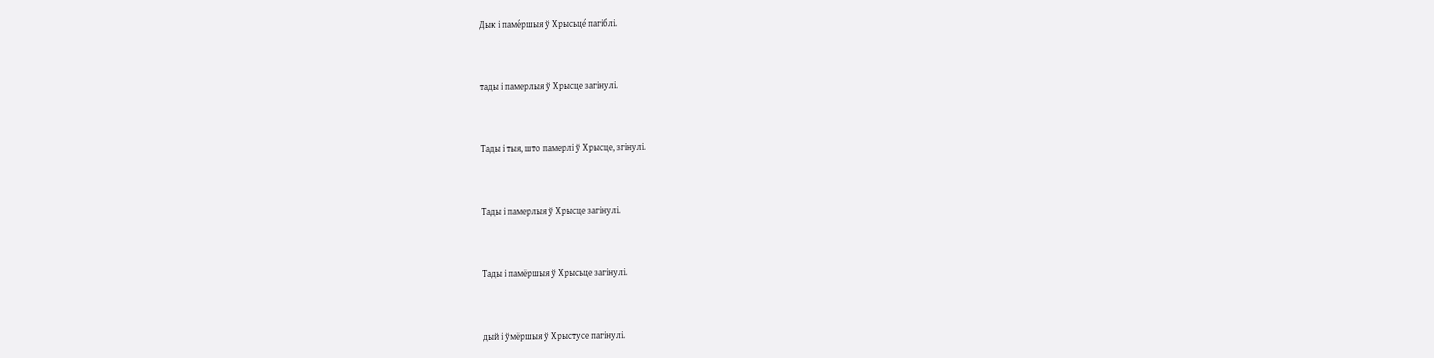Дык і паме́ршыя ў Хрысьце́ пагіблі.



тады і памерлыя ў Хрысце загінулі.



Тады і тыя, што памерлі ў Хрысце, згінулі.



Тады і памерлыя ў Хрысце загінулі.



Тады і памёршыя ў Хрысьце загінулі.



дый і ўмёршыя ў Хрыстусе пагінулі.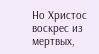Но Христос воскрес из мертвых,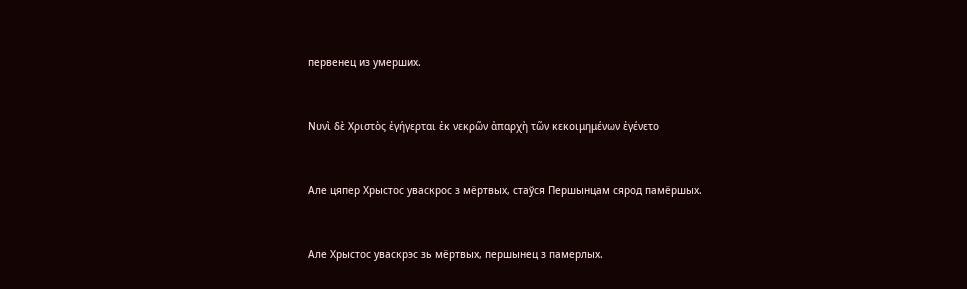первенец из умерших.



Νυνὶ δὲ Χριστὸς ἐγήγερται ἐκ νεκρῶν ἀπαρχὴ τῶν κεκοιμημένων ἐγένετο



Але цяпер Хрыстос уваскрос з мёртвых, стаўся Першынцам сярод памёршых.



Але Хрыстос уваскрэс зь мёртвых, першынец з памерлых.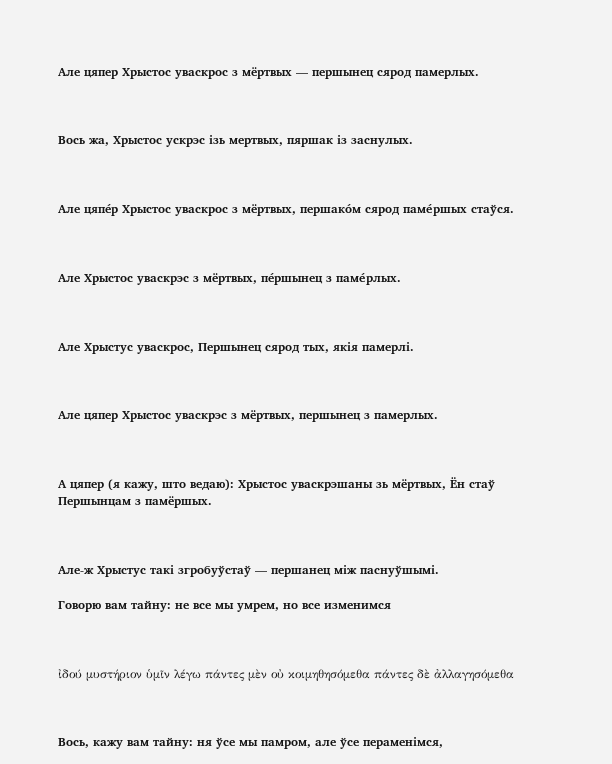Але цяпер Хрыстос уваскрос з мёртвых — першынец сярод памерлых.



Вось жа, Хрыстос ускрэс ізь мертвых, пяршак із заснулых.



Але цяпе́р Хрыстос уваскрос з мёртвых, першако́м сярод паме́ршых стаўся.



Але Хрыстос уваскрэс з мёртвых, пе́ршынец з паме́рлых.



Але Хрыстус уваскрос, Першынец сярод тых, якія памерлі.



Але цяпер Хрыстос уваскрэс з мёртвых, першынец з памерлых.



А цяпер (я кажу, што ведаю): Хрыстос уваскрэшаны зь мёртвых, Ён стаў Першынцам з памёршых.



Але-ж Хрыстус такі згробуўстаў — першанец між паснуўшымі.

Говорю вам тайну: не все мы умрем, но все изменимся



ἰδού μυστήριον ὑμῖν λέγω πάντες μὲν οὐ κοιμηθησόμεθα πάντες δὲ ἀλλαγησόμεθα



Вось, кажу вам тайну: ня ўсе мы памром, але ўсе пераменімся,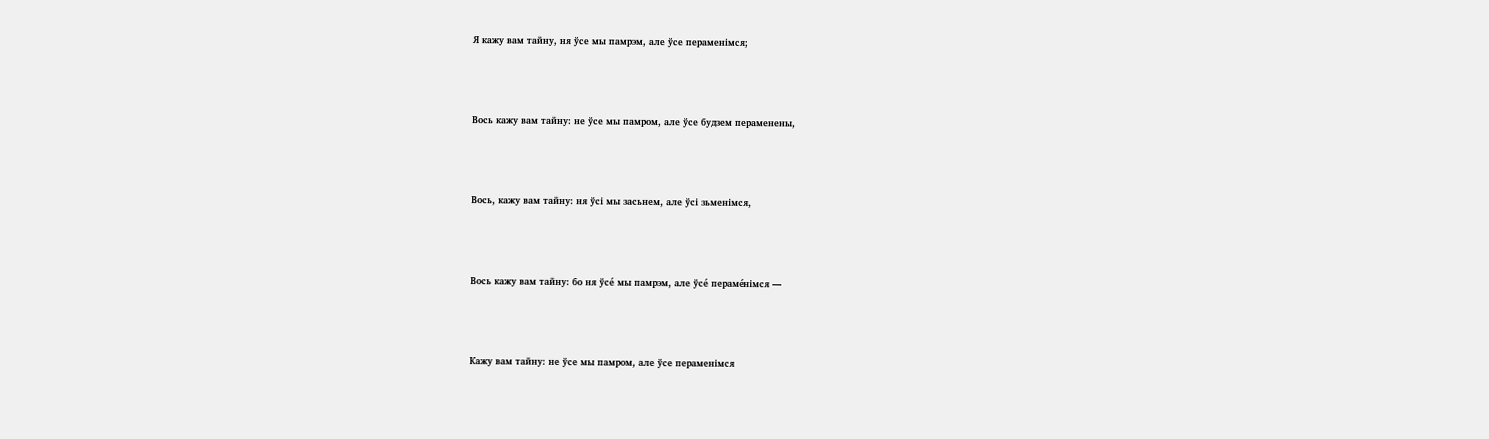Я кажу вам тайну, ня ўсе мы памрэм, але ўсе пераменімся;



Вось кажу вам тайну: не ўсе мы памром, але ўсе будзем пераменены,



Вось, кажу вам тайну: ня ўсі мы засьнем, але ўсі зьменімся,



Вось кажу вам тайну: бо ня ўсе́ мы памрэм, але ўсе́ пераме́німся —



Кажу вам тайну: не ўсе мы памром, але ўсе пераменімся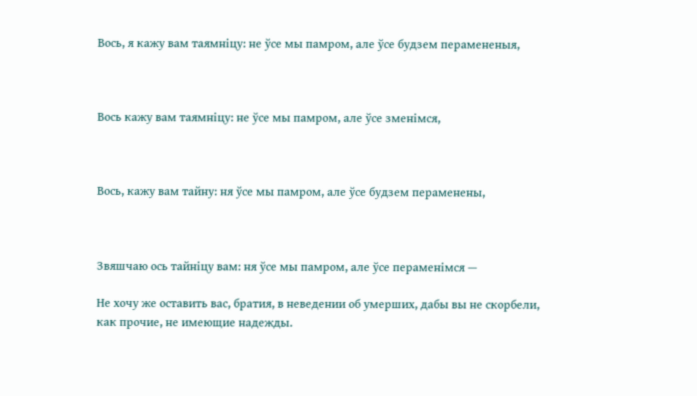Вось, я кажу вам таямніцу: не ўсе мы памром, але ўсе будзем перамененыя,



Вось кажу вам таямніцу: не ўсе мы памром, але ўсе зменімся,



Вось, кажу вам тайну: ня ўсе мы памром, але ўсе будзем пераменены,



Звяшчаю ось тайніцу вам: ня ўсе мы памром, але ўсе пераменімся —

Не хочу же оставить вас, братия, в неведении об умерших, дабы вы не скорбели, как прочие, не имеющие надежды.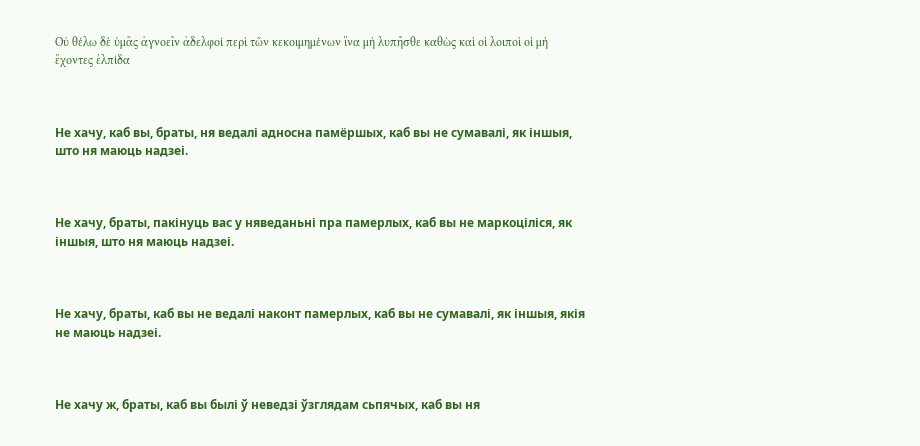Οὐ θέλω δὲ ὑμᾶς ἀγνοεῖν ἀδελφοί περὶ τῶν κεκοιμημένων ἵνα μὴ λυπῆσθε καθὼς καὶ οἱ λοιποὶ οἱ μὴ ἔχοντες ἐλπίδα



Не хачу, каб вы, браты, ня ведалі адносна памёршых, каб вы не сумавалі, як іншыя, што ня маюць надзеі.



Не хачу, браты, пакінуць вас у няведаньні пра памерлых, каб вы не маркоціліся, як іншыя, што ня маюць надзеі.



Не хачу, браты, каб вы не ведалі наконт памерлых, каб вы не сумавалі, як іншыя, якія не маюць надзеі.



Не хачу ж, браты, каб вы былі ў неведзі ўзглядам сьпячых, каб вы ня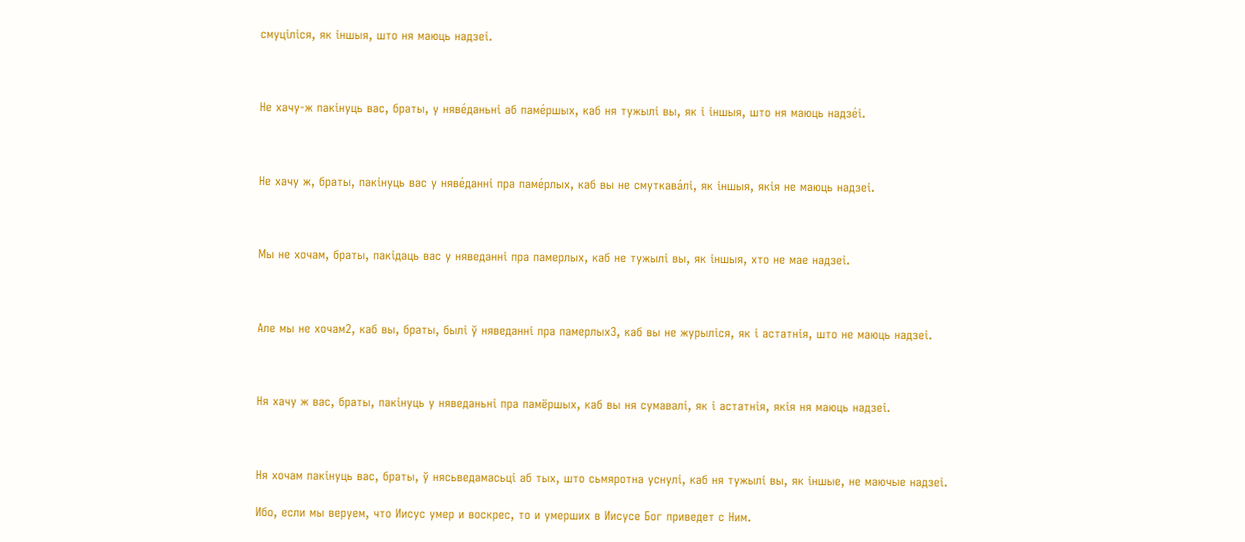смуціліся, як іншыя, што ня маюць надзеі.



Не хачу-ж пакінуць вас, браты, у няве́даньні аб паме́ршых, каб ня тужылі вы, як і іншыя, што ня маюць надзе́і.



Не хачу ж, браты, пакінуць вас у няве́данні пра паме́рлых, каб вы не смуткава́лі, як іншыя, якія не маюць надзеі.



Мы не хочам, браты, пакідаць вас у няведанні пра памерлых, каб не тужылі вы, як іншыя, хто не мае надзеі.



Але мы не хочам2, каб вы, браты, былі ў няведанні пра памерлых3, каб вы не журыліся, як і астатнія, што не маюць надзеі.



Ня хачу ж вас, браты, пакінуць у няведаньні пра памёршых, каб вы ня сумавалі, як і астатнія, якія ня маюць надзеі.



Ня хочам пакінуць вас, браты, ў нясьведамасьці аб тых, што сьмяротна уснулі, каб ня тужылі вы, як іншые, не маючые надзеі.

Ибо, если мы веруем, что Иисус умер и воскрес, то и умерших в Иисусе Бог приведет с Ним.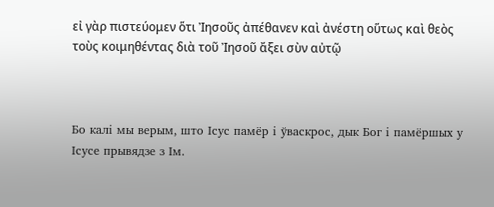εἰ γὰρ πιστεύομεν ὅτι Ἰησοῦς ἀπέθανεν καὶ ἀνέστη οὕτως καὶ θεὸς τοὺς κοιμηθέντας διὰ τοῦ Ἰησοῦ ἄξει σὺν αὐτῷ



Бо калі мы верым, што Ісус памёр і ўваскрос, дык Бог і памёршых у Ісусе прывядзе з Ім.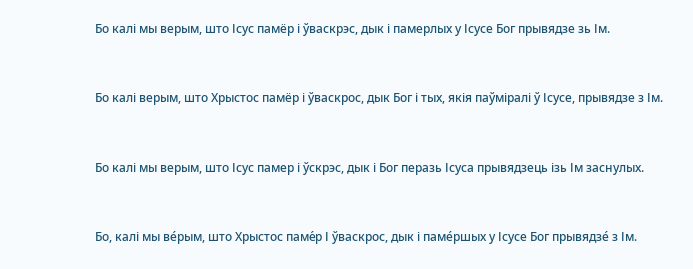Бо калі мы верым, што Ісус памёр і ўваскрэс, дык і памерлых у Ісусе Бог прывядзе зь Ім.



Бо калі верым, што Хрыстос памёр і ўваскрос, дык Бог і тых, якія паўміралі ў Ісусе, прывядзе з Ім.



Бо калі мы верым, што Ісус памер і ўскрэс, дык і Бог перазь Ісуса прывядзець ізь Ім заснулых.



Бо, калі мы ве́рым, што Хрыстос паме́р І ўваскрос, дык і паме́ршых у Ісусе Бог прывядзе́ з Ім.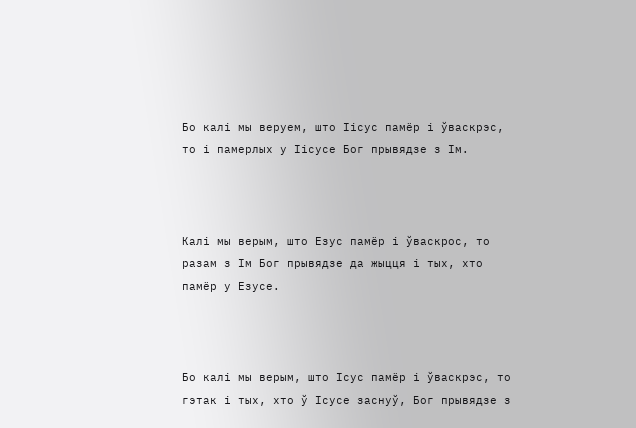Бо калі мы веруем, што Іісус памёр і ўваскрэс, то і памерлых у Іісусе Бог прывядзе з Ім.



Калі мы верым, што Езус памёр і ўваскрос, то разам з Ім Бог прывядзе да жыцця і тых, хто памёр у Езусе.



Бо калі мы верым, што Ісус памёр і ўваскрэс, то гэтак і тых, хто ў Ісусе заснуў, Бог прывядзе з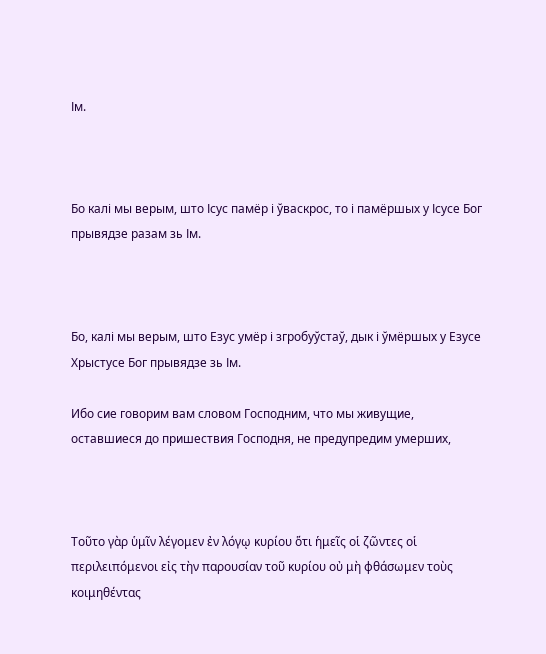Ім.



Бо калі мы верым, што Ісус памёр і ўваскрос, то і памёршых у Ісусе Бог прывядзе разам зь Ім.



Бо, калі мы верым, што Езус умёр і згробуўстаў, дык і ўмёршых у Езусе Хрыстусе Бог прывядзе зь Ім.

Ибо сие говорим вам словом Господним, что мы живущие, оставшиеся до пришествия Господня, не предупредим умерших,



Τοῦτο γὰρ ὑμῖν λέγομεν ἐν λόγῳ κυρίου ὅτι ἡμεῖς οἱ ζῶντες οἱ περιλειπόμενοι εἰς τὴν παρουσίαν τοῦ κυρίου οὐ μὴ φθάσωμεν τοὺς κοιμηθέντας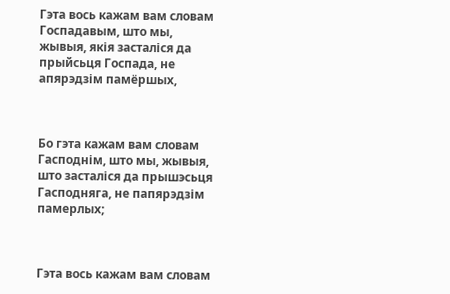Гэта вось кажам вам словам Госпадавым, што мы, жывыя, якія засталіся да прыйсьця Госпада, не апярэдзім памёршых,



Бо гэта кажам вам словам Гасподнім, што мы, жывыя, што засталіся да прышэсьця Гасподняга, не папярэдзім памерлых;



Гэта вось кажам вам словам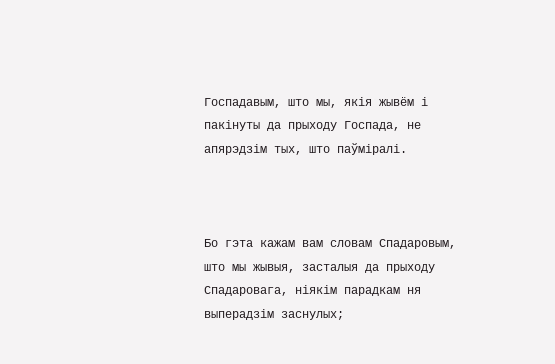Госпадавым, што мы, якія жывём і пакінуты да прыходу Госпада, не апярэдзім тых, што паўміралі.



Бо гэта кажам вам словам Спадаровым, што мы жывыя, засталыя да прыходу Спадаровага, ніякім парадкам ня выперадзім заснулых;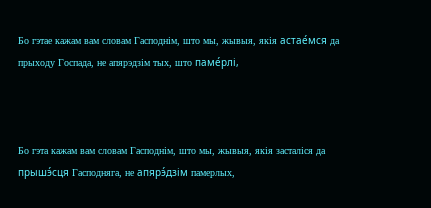Бо гэтае кажам вам словам Гасподнім, што мы, жывыя, якія астае́мся да прыходу Госпада, не апярэдзім тых, што паме́рлі,



Бо гэта кажам вам словам Гасподнім, што мы, жывыя, якія засталіся да прышэ́сця Гасподняга, не апярэ́дзім памерлых,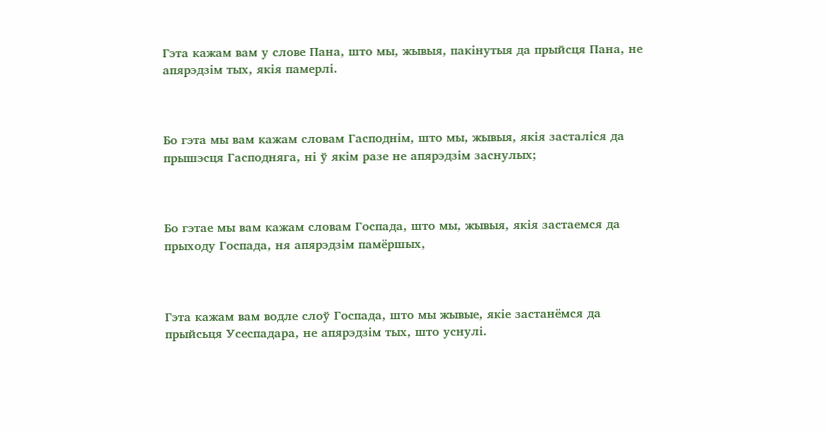Гэта кажам вам у слове Пана, што мы, жывыя, пакінутыя да прыйсця Пана, не апярэдзім тых, якія памерлі.



Бо гэта мы вам кажам словам Гасподнім, што мы, жывыя, якія засталіся да прышэсця Гасподняга, ні ў якім разе не апярэдзім заснулых;



Бо гэтае мы вам кажам словам Госпада, што мы, жывыя, якія застаемся да прыходу Госпада, ня апярэдзім памёршых,



Гэта кажам вам водле слоў Госпада, што мы жывые, якіе застанёмся да прыйсьця Усеспадара, не апярэдзім тых, што уснулі.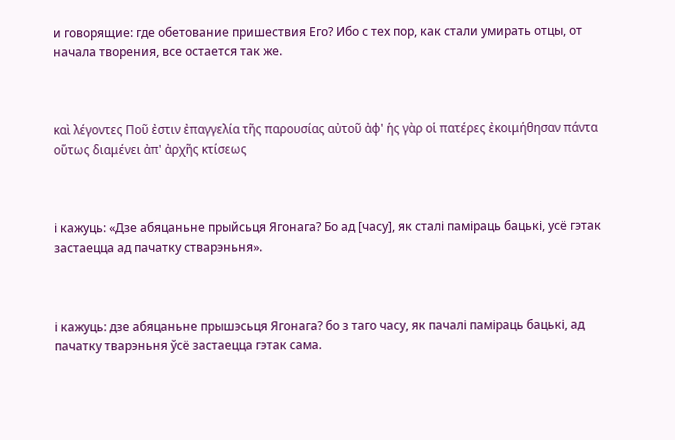и говорящие: где обетование пришествия Его? Ибо с тех пор, как стали умирать отцы, от начала творения, все остается так же.



καὶ λέγοντες Ποῦ ἐστιν ἐπαγγελία τῆς παρουσίας αὐτοῦ ἀφ' ἡς γὰρ οἱ πατέρες ἐκοιμήθησαν πάντα οὕτως διαμένει ἀπ' ἀρχῆς κτίσεως



і кажуць: «Дзе абяцаньне прыйсьця Ягонага? Бо ад [часу], як сталі паміраць бацькі, усё гэтак застаецца ад пачатку стварэньня».



і кажуць: дзе абяцаньне прышэсьця Ягонага? бо з таго часу, як пачалі паміраць бацькі, ад пачатку тварэньня ўсё застаецца гэтак сама.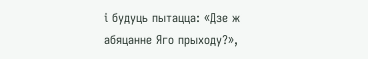і будуць пытацца: «Дзе ж абяцанне Яго прыходу?»,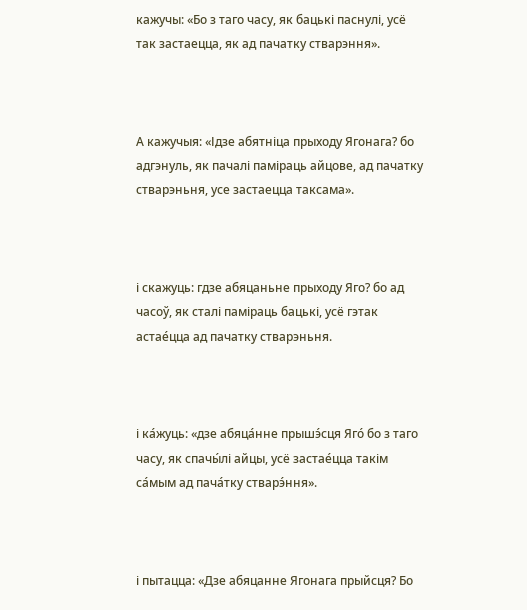кажучы: «Бо з таго часу, як бацькі паснулі, усё так застаецца, як ад пачатку стварэння».



А кажучыя: «Ідзе абятніца прыходу Ягонага? бо адгэнуль, як пачалі паміраць айцове, ад пачатку стварэньня, усе застаецца таксама».



і скажуць: гдзе абяцаньне прыходу Яго? бо ад часоў, як сталі паміраць бацькі, усё гэтак астае́цца ад пачатку стварэньня.



і ка́жуць: «дзе абяца́нне прышэ́сця Яго́ бо з таго часу, як спачы́лі айцы, усё застае́цца такім са́мым ад пача́тку стварэ́ння».



і пытацца: «Дзе абяцанне Ягонага прыйсця? Бо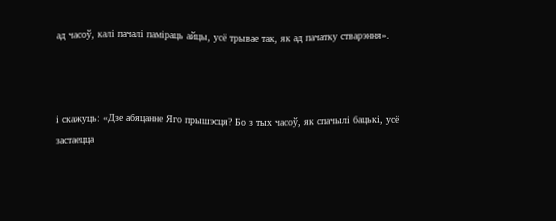ад часоў, калі пачалі паміраць айцы, усё трывае так, як ад пачатку стварэння».



і скажуць: «Дзе абяцанне Яго прышэсця? Бо з тых часоў, як спачылі бацькі, усё застаецца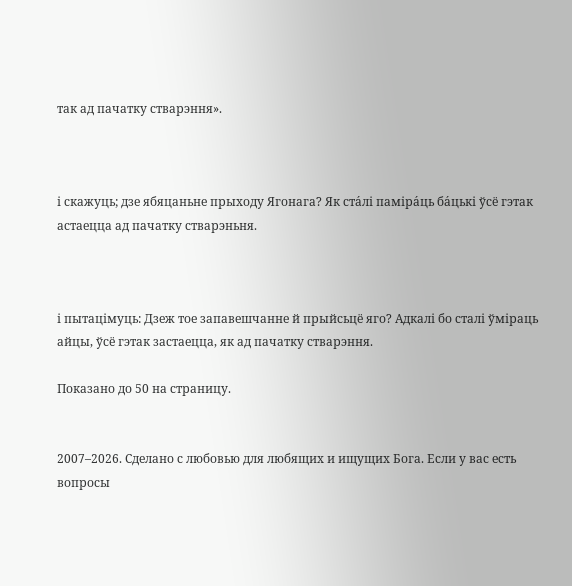так ад пачатку стварэння».



і скажуць; дзе ябяцаньне прыходу Ягонага? Як ста́лі паміра́ць ба́цькі ўсё гэтак астаецца ад пачатку стварэньня.



і пытацімуць: Дзеж тое запавешчанне й прыйсьцё яго? Адкалі бо сталі ўміраць айцы, ўсё гэтак застаецца, як ад пачатку стварэння.

Показано до 50 на страницу.


2007–2026. Сделано с любовью для любящих и ищущих Бога. Если у вас есть вопросы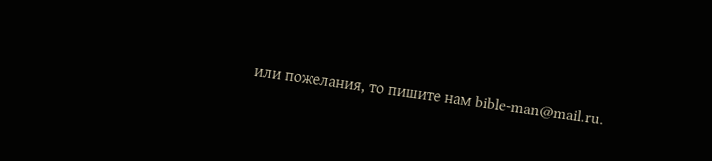или пожелания, то пишите нам bible-man@mail.ru.